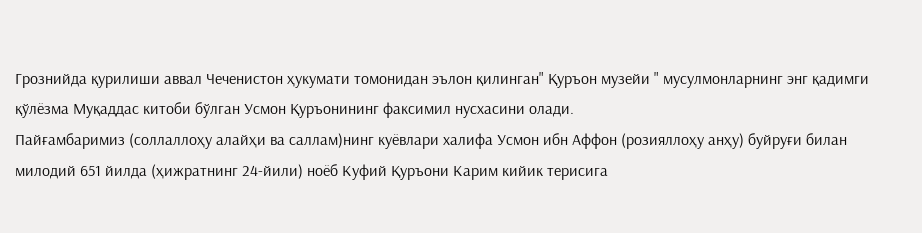Грознийда қурилиши аввал Чеченистон ҳукумати томонидан эълон қилинган" Қуръон музейи " мусулмонларнинг энг қадимги қўлёзма Муқаддас китоби бўлган Усмон Қуръонининг факсимил нусхасини олади.
Пайғамбаримиз (соллаллоҳу алайҳи ва саллам)нинг куёвлари халифа Усмон ибн Аффон (розияллоҳу анҳу) буйруғи билан милодий 651 йилда (ҳижратнинг 24-йили) ноёб Куфий Қуръони Карим кийик терисига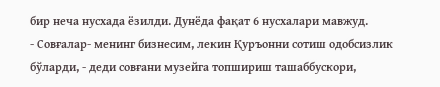бир неча нусхада ёзилди. Дунёда фақат 6 нусхалари мавжуд.
- Совғалар- менинг бизнесим, лекин Қуръонни сотиш одобсизлик бўларди, - деди совғани музейга топшириш ташаббускори,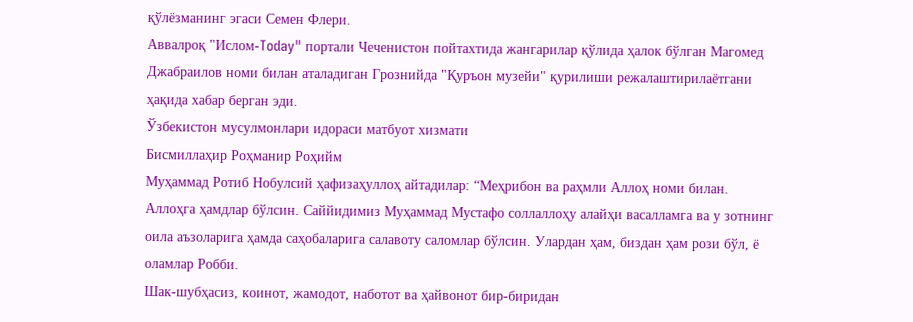қўлёзманинг эгаси Семен Флери.
Аввалроқ "Ислом-Today" портали Чеченистон пойтахтида жангарилар қўлида ҳалок бўлган Магомед Джабраилов номи билан аталадиган Грознийда "Қуръон музейи" қурилиши режалаштирилаётгани ҳақида хабар берган эди.
Ўзбекистон мусулмонлари идораси матбуот хизмати
Бисмиллаҳир Роҳманир Роҳийм
Муҳаммад Ротиб Нобулсий ҳафизаҳуллоҳ айтадилар: “Меҳрибон ва раҳмли Аллоҳ номи билан. Аллоҳга ҳамдлар бўлсин. Саййидимиз Муҳаммад Мустафо соллаллоҳу алайҳи васалламга ва у зотнинг оила аъзоларига ҳамда саҳобаларига салавоту саломлар бўлсин. Улардан ҳам, биздан ҳам рози бўл, ё оламлар Робби.
Шак-шубҳасиз, коинот, жамодот, наботот ва ҳайвонот бир-биридан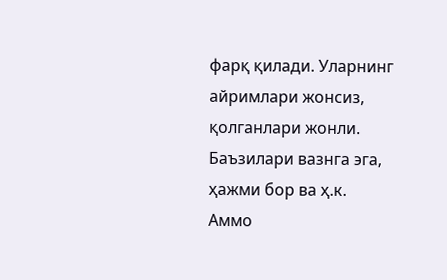фарқ қилади. Уларнинг айримлари жонсиз, қолганлари жонли. Баъзилари вазнга эга, ҳажми бор ва ҳ.к.
Аммо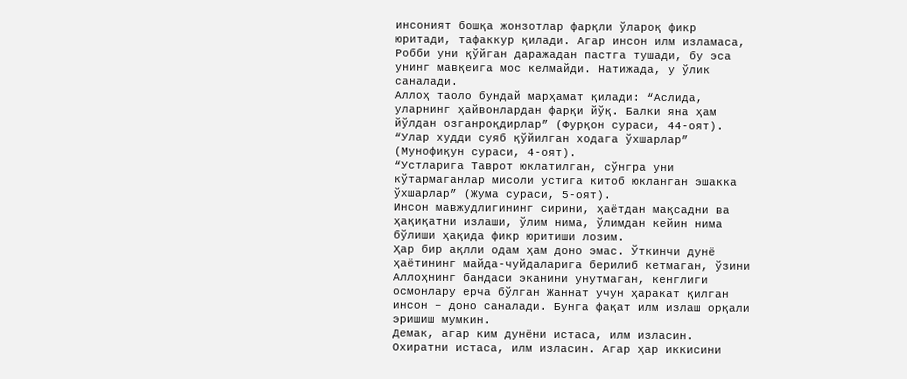инсоният бошқа жонзотлар фарқли ўлароқ фикр юритади, тафаккур қилади. Агар инсон илм изламаса, Робби уни қўйган даражадан пастга тушади, бу эса унинг мавқеига мос келмайди. Натижада, у ўлик саналади.
Аллоҳ таоло бундай марҳамат қилади: “Аслида, уларнинг ҳайвонлардан фарқи йўқ. Балки яна ҳам йўлдан озганроқдирлар” (Фурқон сураси, 44-оят).
“Улар худди суяб қўйилган ходага ўхшарлар” (Мунофиқун сураси, 4-оят).
“Устларига Таврот юклатилган, сўнгра уни кўтармаганлар мисоли устига китоб юкланган эшакка ўхшарлар” (Жума сураси, 5-оят).
Инсон мавжудлигининг сирини, ҳаётдан мақсадни ва ҳақиқатни излаши, ўлим нима, ўлимдан кейин нима бўлиши ҳақида фикр юритиши лозим.
Ҳар бир ақлли одам ҳам доно эмас. Ўткинчи дунё ҳаётининг майда-чуйдаларига берилиб кетмаган, ўзини Аллоҳнинг бандаси эканини унутмаган, кенглиги осмонлару ерча бўлган Жаннат учун ҳаракат қилган инсон – доно саналади. Бунга фақат илм излаш орқали эришиш мумкин.
Демак, агар ким дунёни истаса, илм изласин. Охиратни истаса, илм изласин. Агар ҳар иккисини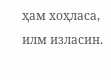ҳам хоҳласа, илм изласин.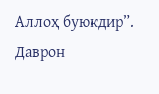Аллоҳ буюкдир”.
Даврон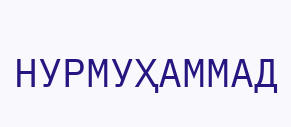НУРМУҲАММАД